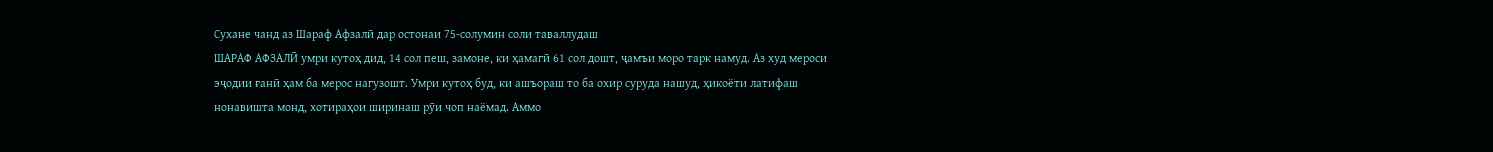Сухане чанд аз Шараф Афзалӣ дар остонаи 75-солумин соли таваллудаш
ШАРАФ АФЗАЛӢ умри кутоҳ дид, 14 сол пеш, замоне, ки ҳамагӣ 61 сол дошт, ҷамъи моро тарк намуд. Аз худ мероси эҷодии ғанӣ ҳам ба мерос нагузошт. Умри кутоҳ буд, ки ашъораш то ба охир суруда нашуд, ҳикоёти латифаш нонавишта монд, хотираҳои ширинаш рӯи чоп наёмад. Аммо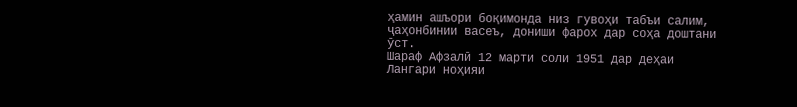ҳамин ашъори боқимонда низ гувоҳи табъи салим, ҷаҳонбинии васеъ, дониши фарох дар соҳа доштани ӯст.
Шараф Афзалӣ 12 марти соли 1951 дар деҳаи Лангари ноҳияи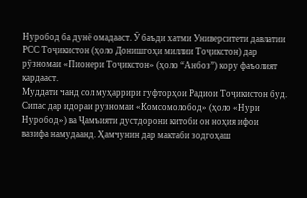Нуробод ба дунё омадааст. Ӯ баъди хатми Университети давлатии РСС Тоҷикистон (ҳоло Донишгоҳи миллии Тоҷикстон) дар рӯзномаи «Пионери Тоҷикстон» (ҳоло “Анбоз”) кору фаъолият кардааст.
Муддати чанд сол муҳаррири гуфторҳои Радиои Тоҷикистон буд. Сипас дар идораи рузномаи «Комсомолобод» (ҳоло «Нури Нуробод») ва Ҷамъияти дустдорони китоби он ноҳия ифои вазифа намудаанд. Ҳамчунин дар мактаби зодгоҳаш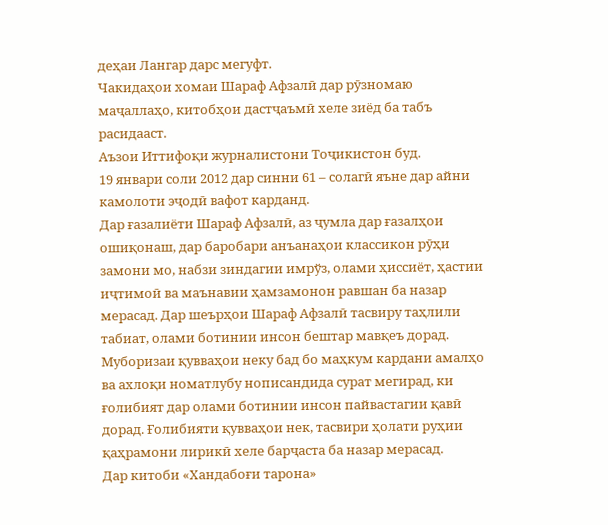деҳаи Лангар дарс мегуфт.
Чакидаҳои хомаи Шараф Афзалӣ дар рӯзномаю маҷаллаҳо, китобҳои дастҷаъмӣ хеле зиёд ба табъ расидааст.
Аъзои Иттифоқи журналистони Тоҷикистон буд.
19 январи соли 2012 дар синни 61 – солагӣ яъне дар айни камолоти эҷодӣ вафот карданд.
Дар ғазалиёти Шараф Афзалӣ, аз ҷумла дар ғазалҳои ошиқонаш, дар баробари анъанаҳои классикон рӯҳи замони мо, набзи зиндагии имрўз, олами ҳиссиёт, ҳастии иҷтимоӣ ва маънавии ҳамзамонон равшан ба назар мерасад. Дар шеърҳои Шараф Афзалӣ тасвиру таҳлили табиат, олами ботинии инсон бештар мавқеъ дорад. Муборизаи қувваҳои неку бад бо маҳкум кардани амалҳо ва ахлоқи номатлубу нописандида сурат мегирад, ки ғолибият дар олами ботинии инсон пайвастагии қавӣ дорад. Ғолибияти қувваҳои нек, тасвири ҳолати руҳии қаҳрамони лирикӣ хеле барҷаста ба назар мерасад.
Дар китоби «Хандабоғи тарона»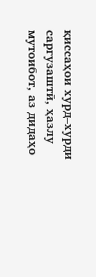қиссаҳои хурд–хурди саргузаштӣ, ҳазлу мутоибот, аз дидаҳо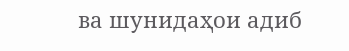ва шунидаҳои адиб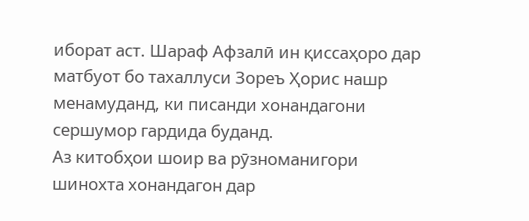иборат аст. Шараф Афзалӣ ин қиссаҳоро дар матбуот бо тахаллуси Зореъ Ҳорис нашр менамуданд, ки писанди хонандагони сершумор гардида буданд.
Аз китобҳои шоир ва рӯзноманигори шинохта хонандагон дар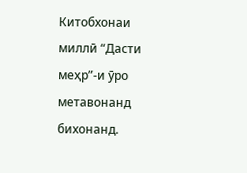Китобхонаи миллӣ “Дасти меҳр”-и ӯро метавонанд бихонанд.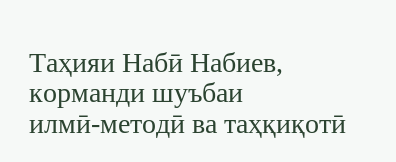Таҳияи Набӣ Набиев,
корманди шуъбаи
илмӣ-методӣ ва таҳқиқотӣ